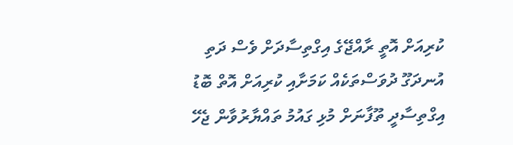ކުރިއަށް އޮތީ ރާއްޖޭގެ އިގްތިސާދަށް ވެސް ދަތި އުނދަގޫ ދުވަސްތަކެއް ކަމަށާއި ކުރިއަށް އޮތް ބޮޑު އިގްތިސާދީ ތޫފާނަށް މުޅި ގައުމު ތައްޔާރުވާން ޖެހޭ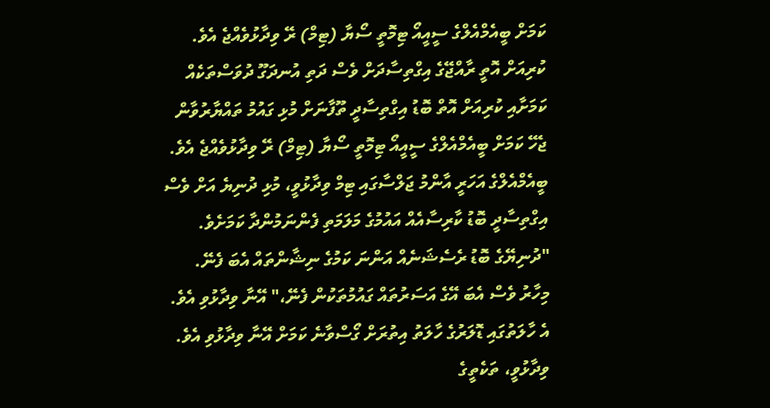ކަމަށް ބީއެމްއެލްގެ ސީއީއޯ ޓިމޮތީ ސޯޔާ (ޓިމް) ރޭ ވިދާޅުވެއްޖެ އެވެ.
ކުރިއަށް އޮތީ ރާއްޖޭގެ އިގްތިސާދަށް ވެސް ދަތި އުނދަގޫ ދުވަސްތަކެއް ކަމަށާއި ކުރިއަށް އޮތް ބޮޑު އިގްތިސާދީ ތޫފާނަށް މުޅި ގައުމު ތައްޔާރުވާން ޖެހޭ ކަމަށް ބީއެމްއެލްގެ ސީއީއޯ ޓިމޮތީ ސޯޔާ (ޓިމް) ރޭ ވިދާޅުވެއްޖެ އެވެ.
ބީއެމްއެލްގެ އަހަރީ އާންމު ޖަލްސާގައި ޓިމް ވިދާޅުވީ، މުޅި ދުނިޔެ އަށް ވެސް އިގްތިސާދީ ބޮޑު ކާރިސާއެއް އައުމުގެ މަލަމަތި ފެންނަމުންދާ ކަމަށެވެ.
"ދުނިޔޭގެ ބޮޑު ރެސެޝަނެއް އަންނަ ކަމުގެ ނިޝާންތައް އެބަ ފެނޭ. މިހާރު ވެސް އެބަ އޭގެ އަސަރުތައް ގައުމުތަކުން ފެނޭ،" އޭނާ ވިދާޅުވި އެވެ.
އެ ހާލަތުގައި ޑޮލަރުގެ ހާލަތު އިތުރަށް ގޯސްވާނެ ކަމަށް އޭނާ ވިދާޅުވި އެވެ. ވިދާޅުވީ، ތަކެތީގެ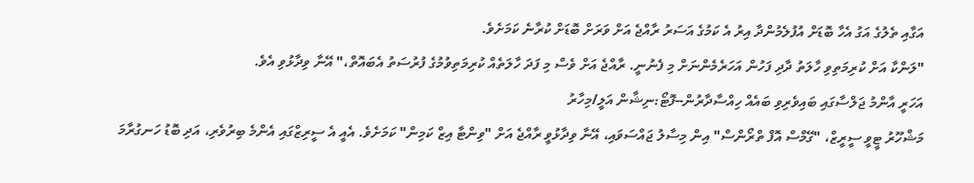އަގާއި ތެލުގެ އަގު އެހާ ބޮޑަށް އުފުލެމުންދާ އިރު އެ ކަމުގެ އަސަރު ރާއްޖެ އަށް ވަރަށް ބޮޑަށް ކުރާނެ ކަމަށެވެ.
"ލަންކާ އަށް ކުރިމަތިވި ހާލަތު ދާދި ފަހުން އަހަރެމެންނަށް މި ފެނުނީ. ރާއްޖެ އަށް ވެސް މި ފަދަ ހާލަތެއް ކުރިމަތިވުމުގެ ފުރުސަތު އެބައޮތް،" އޭނާ ވިދާޅުވި އެވެ.
އަހަރީ އާންމު ޖަލްސާގައި ބައިވެރިވި ބައެއް ހިއްސާދާރުން--ފޮޓޯ:ނިޝާން އަލީ/މިހާރު
މަޝްހޫރު ޓީވީ ސީރީޒް، "ގޭމްސް އޮފް ތްރޯންސް" އިން މިސާލު ޖައްސަވައި، އޭނާ ވިދާޅުވީ ރާއްޖެ އަށް "ވިންޓާ އިޒް ކަމިން" ކަމަށެވެ. އެއީ އެ ސީރިޒްގައި އެންމެ ބިރުވެރި، އަދި ބޮޑު ހަނގުރާމަ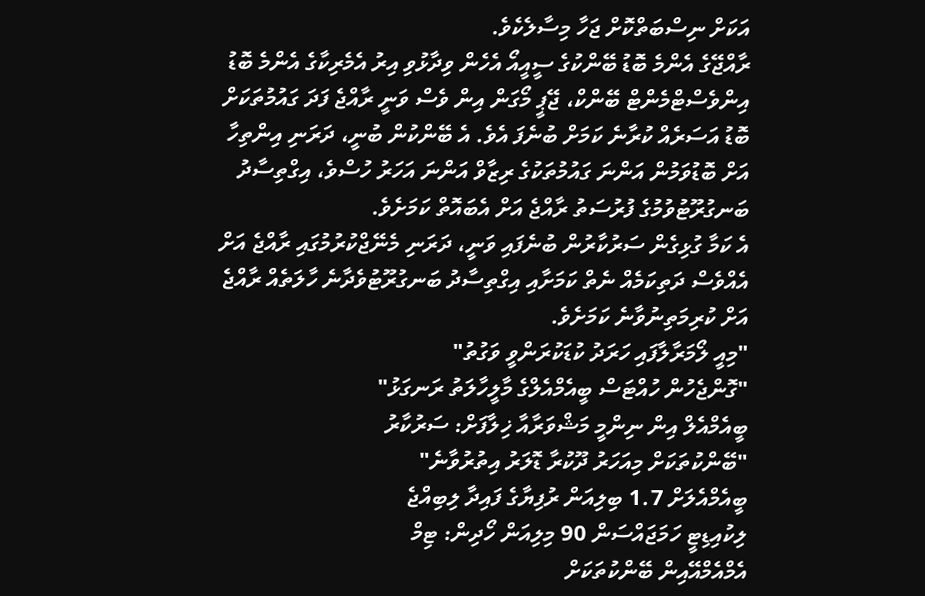އަކަށް ނިސްބަތްކޮށް ޖަހާ މިސާލެކެވެ.
ރާއްޖޭގެ އެންމެ ބޮޑު ބޭންކުގެ ސީއީއޯ އެހެން ވިދާޅުވި އިރު އެމެރިކާގެ އެންމެ ބޮޑު އިންވެސްޓްމެންޓް ބޭންކް، ޖޭޕީ މޯގަން އިން ވެސް ވަނީ ރާއްޖެ ފަދަ ގައުމުތަކަށް ބޮޑު އަސަރެއް ކުރާނެ ކަމަށް ބުނެފަ އެވެ. އެ ބޭންކުން ބުނީ، ދަރަނި އިންތިހާ އަށް ބޮޑުވަމުން އަންނަ ގައުމުތަކުގެ ރިޒާވް އަންނަ އަހަރު ހުސްވެ، އިގްތިސާދު ބަނގުރޫޓުވުމުގެ ފުރުސަތު ރާއްޖެ އަށް އެބައޮތް ކަމަށެވެ.
އެ ކަމާ ގުޅިގެން ސަރުކާރުން ބުނެފައި ވަނީ، ދަރަނި މެނޭޖްކުރުމުގައި ރާއްޖެ އަށް އެއްވެސް ދަތިކަމެއް ނެތް ކަމަށާއި އިގްތިސާދު ބަނގުރޫޓުވެދާނެ ހާލަތެއް ރާއްޖެ އަށް ކުރިމަތިނުވާނެ ކަމަށެވެ.
"މިއީ ލޯމަރާލާފައި ހަރަދު ކުޑަކުރަންވީ ވަގުތު"
"ގޮންޖެހުން ހުއްޓަސް ބީއެމްއެލްގެ މާލީހާލަތު ރަނގަޅު"
ބީއެމްއެލް އިން ނިންމީ މަޝްވަރާއާ ޚިލާފަށް: ސަރުކާރު
"ބޭންކުތަކަށް މިއަހަރު ދޫކުރާ ޑޮލަރު އިތުރުވާނެ"
ބީއެމްއެލަށް 1.7 ބިލިއަން ރުފިޔާގެ ފައިދާ ލިބިއްޖެ
ލިކުއިޑިޓީ ހަމަޖައްސަން 90 މިލިއަން ހޯދިން: ޓިމް
އެމްއެމްއޭއިން ބޭންކުތަކަށް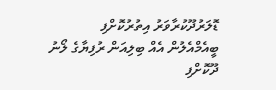ޑޮލަރުދޫކުރާވަރު އިތުރުކޮށްފި
ބީއެމްއެލުން އެއް ބިލިއަން ރުފިޔާގެ ލޯނު ދޫކޮށްފި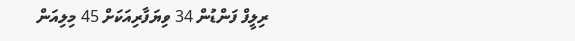ރިލީފް ފަންޑުން 34 ވިޔަފާރިއަކަށް 45 މިލިއަން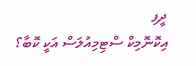ދީފި
އިކޮނޮމިކް ސްޓިމިއުލަސް އަކީ ކޮބާ؟